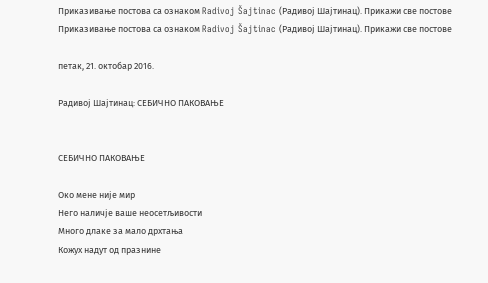Приказивање постова са ознаком Radivoj Šajtinac (Радивој Шајтинац). Прикажи све постове
Приказивање постова са ознаком Radivoj Šajtinac (Радивој Шајтинац). Прикажи све постове

петак, 21. октобар 2016.

Радивој Шајтинац: СЕБИЧНО ПАКОВАЊЕ


СЕБИЧНО ПАКОВАЊЕ

Око мене није мир
Него наличје ваше неосетљивости
Много длаке за мало дрхтања
Кожух надут од празнине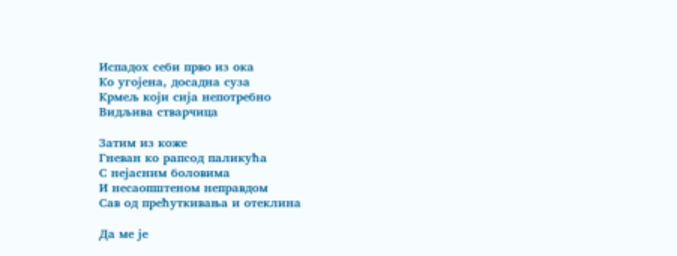Испадох себи прво из ока
Ко угојена, досадна суза
Крмељ који сија непотребно
Видљива стварчица

Затим из коже
Гневан ко рапсод паликућа
С нејасним боловима
И несаопштеном неправдом
Сав од прећуткивања и отеклина

Да ме је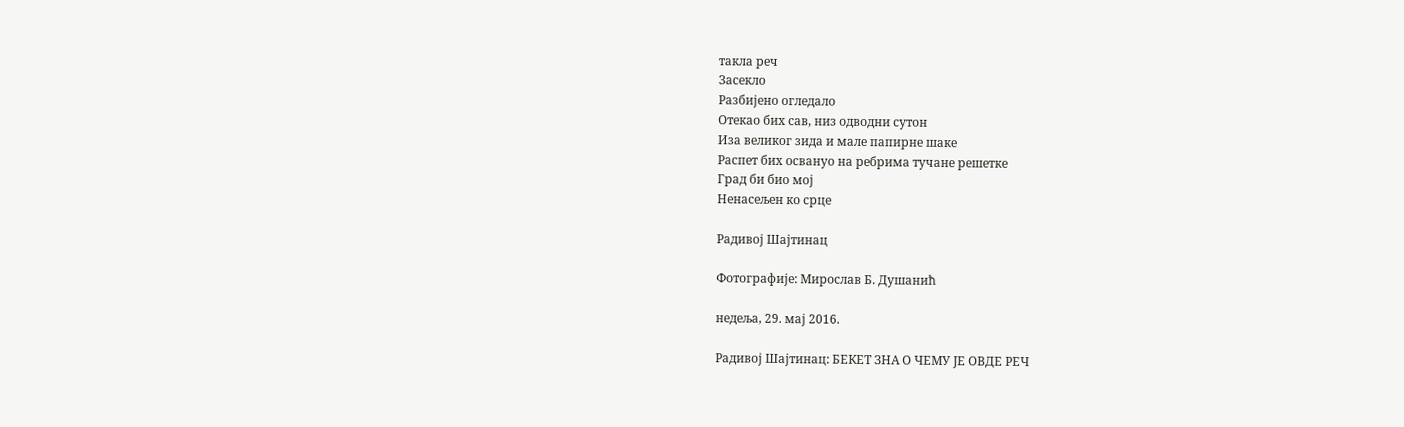такла реч
Засекло
Разбијено огледало
Отекао бих сав, низ одводни сутон
Иза великог зида и мале папирне шаке
Распет бих освануо на ребрима тучане решетке
Град би био мој
Ненасељен ко срце

Радивој Шајтинац

Фотографије: Мирослав Б. Душанић

недеља, 29. мај 2016.

Радивој Шајтинац: БЕКЕТ ЗНА О ЧЕМУ ЈЕ ОВДЕ РЕЧ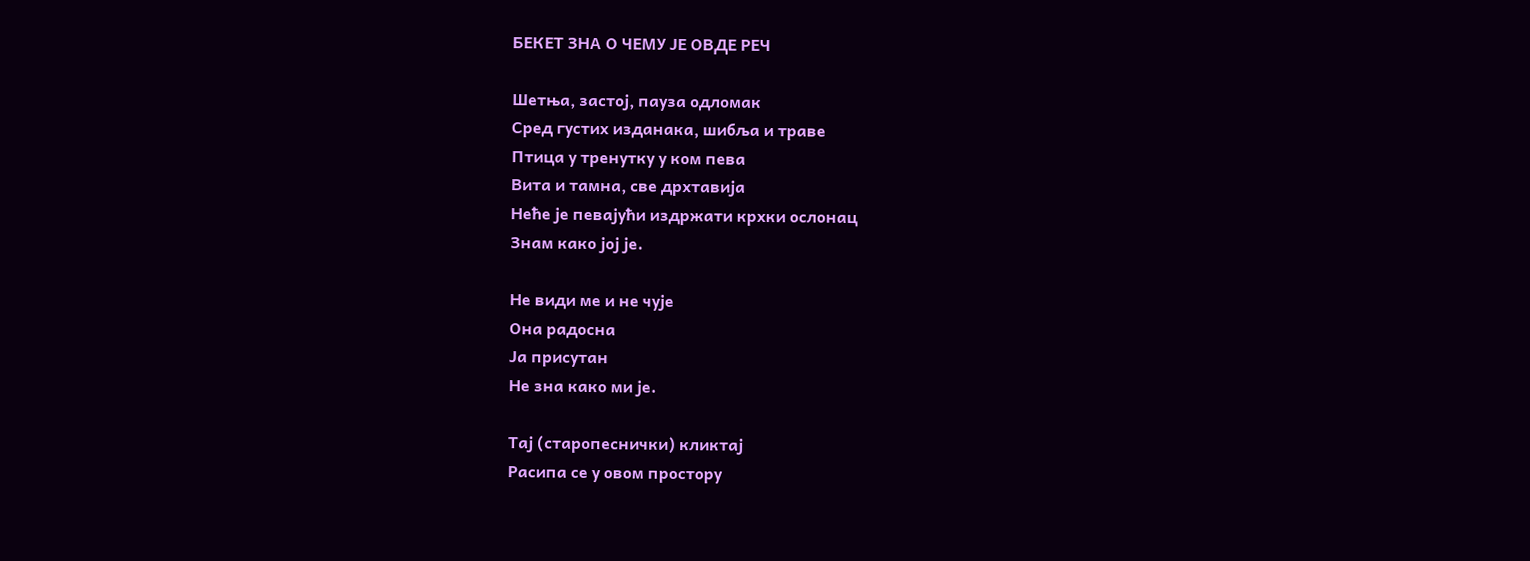БЕКЕТ ЗНА О ЧЕМУ ЈЕ ОВДЕ РЕЧ

Шетња, застој, пауза одломак
Сред густих изданака, шибља и траве
Птица у тренутку у ком пева
Вита и тамна, све дрхтавија
Неће је певајући издржати крхки ослонац
Знам како јој је.

Не види ме и не чује
Она радосна
Ја присутан
Не зна како ми је.

Тај (старопеснички) кликтај
Расипа се у овом простору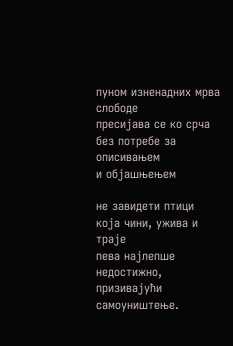пуном изненадних мрва слободе
пресијава се ко срча
без потребе за описивањем
и објашњењем

не завидети птици
која чини, ужива и траје
пева најлепше
недостижно,
призивајући самоуништење.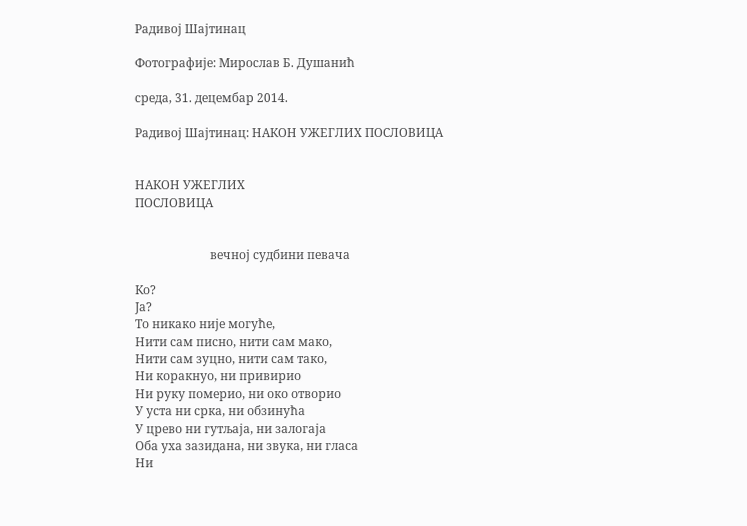Радивој Шајтинац

Фотографије: Мирослав Б. Душанић

среда, 31. децембар 2014.

Радивој Шајтинац: НАКОН УЖЕГЛИХ ПОСЛОВИЦА


НАКОН УЖЕГЛИХ
ПОСЛОВИЦА


                         вечној судбини певача

Ко?
Ја?
То никако није могуће,
Нити сам писно, нити сам мако,
Нити сам зуцно, нити сам тако,
Ни коракнуо, ни привирио
Ни руку померио, ни око отворио
У уста ни срка, ни обзинућа
У црево ни гутљаја, ни залогаја
Оба уха зазидана, ни звука, ни гласа
Ни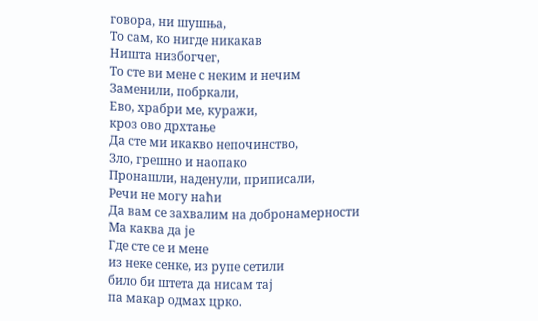говора, ни шушња,
То сам, ко нигде никакав
Ништа низбогчег,
То сте ви мене с неким и нечим
Заменили, побркали,
Ево, храбри ме, куражи,
кроз ово дрхтање
Да сте ми икакво непочинство,
Зло, грешно и наопако
Пронашли, наденули, приписали,
Речи не могу наћи
Да вам се захвалим на добронамерности
Ма каква да је
Где сте се и мене
из неке сенке, из рупе сетили
било би штета да нисам тај
па макар одмах црко.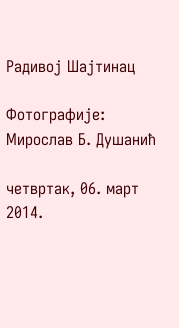Радивој Шајтинац

Фотографије: Мирослав Б. Душанић

четвртак, 06. март 2014.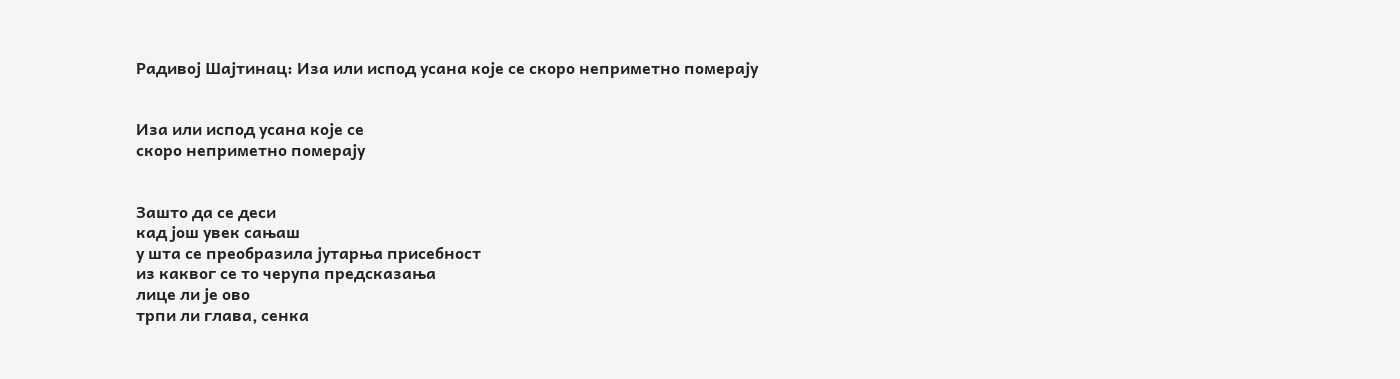Радивој Шајтинац: Иза или испод усана које се скоро неприметно померају


Иза или испод усана које се
скоро неприметно померају


Зашто да се деси
кад још увек сањаш
у шта се преобразила јутарња присебност
из каквог се то черупа предсказања
лице ли је ово
трпи ли глава, сенка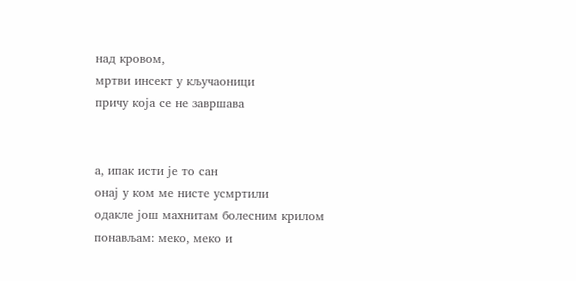над кровом,
мртви инсект у кључаоници
причу која се не завршава


а, ипак исти је то сан
онај у ком ме нисте усмртили
одакле још махнитам болесним крилом
понављам: меко, меко и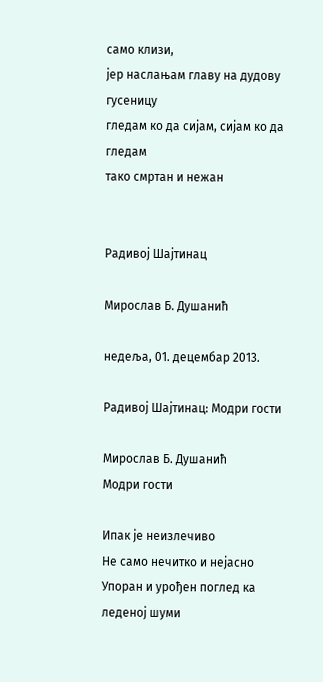само клизи,
јер наслањам главу на дудову гусеницу
гледам ко да сијам, сијам ко да гледам
тако смртан и нежан


Радивој Шајтинац

Мирослав Б. Душанић

недеља, 01. децембар 2013.

Радивој Шајтинац: Модри гости

Мирослав Б. Душанић
Модри гости

Ипак је неизлечиво
Не само нечитко и нејасно
Упоран и урођен поглед ка леденој шуми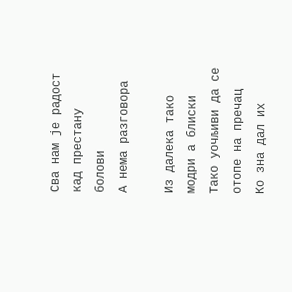Сва нам је радост кад престану болови
А нема разговора

Из далека тако модри а блиски
Тако уочљиви да се отопе на пречац
Ко зна дал их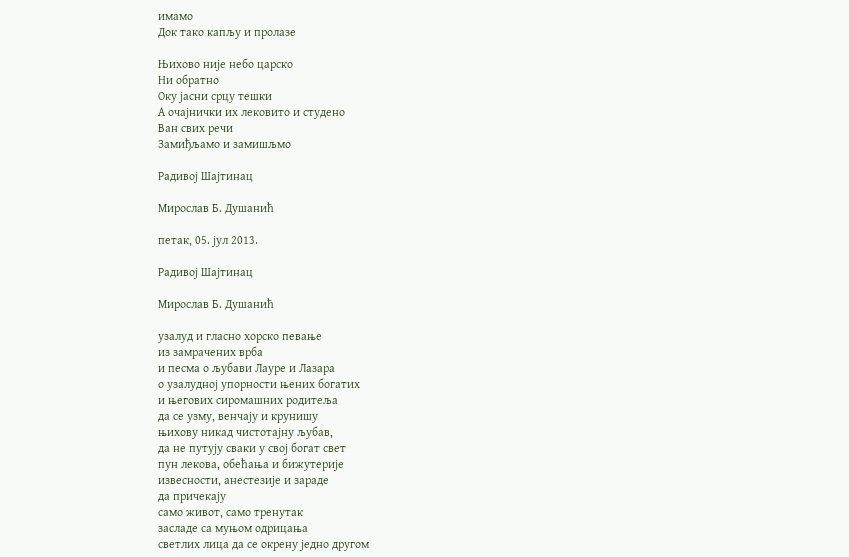имамо
Док тако капљу и пролазе

Њихово није небо царско
Ни обратно
Оку јасни срцу тешки
А очајнички их лековито и студено
Ван свих речи
Замиђљамо и замишљмо

Радивој Шајтинац

Мирослав Б. Душанић

петак, 05. јул 2013.

Радивој Шајтинац

Мирослав Б. Душанић

узалуд и гласно хорско певање
из замрачених врба
и песма о љубави Лауре и Лазара
о узалудној упорности њених богатих
и његових сиромашних родитеља
да се узму, венчају и крунишу
њихову никад чистотајну љубав,
да не путују сваки у свој богат свет
пун лекова, обећања и бижутерије
извесности, анестезије и зараде
да причекају
само живот, само тренутак
засладе са муњом одрицања
светлих лица да се окрену једно другом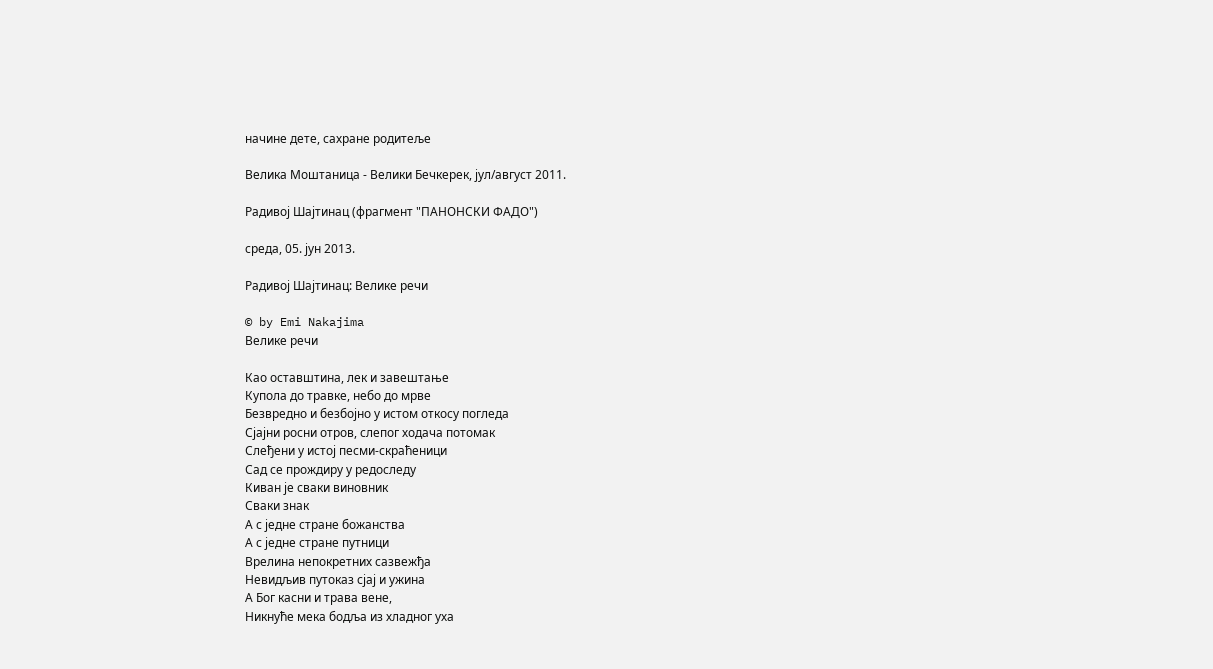начине дете, сахране родитеље

Велика Моштаница - Велики Бечкерек, јул/август 2011.

Радивој Шајтинац (фрагмент "ПАНОНСКИ ФАДО")

среда, 05. јун 2013.

Радивој Шајтинац: Велике речи

© by Emi Nakajima
Велике речи

Као оставштина, лек и завештање
Купола до травке, небо до мрве
Безвредно и безбојно у истом откосу погледа
Сјајни росни отров, слепог ходача потомак
Слеђени у истој песми-скраћеници
Сад се прождиру у редоследу
Киван је сваки виновник
Сваки знак
А с једне стране божанства
А с једне стране путници
Врелина непокретних сазвежђа
Невидљив путоказ сјај и ужина
А Бог касни и трава вене,
Никнуће мека бодља из хладног уха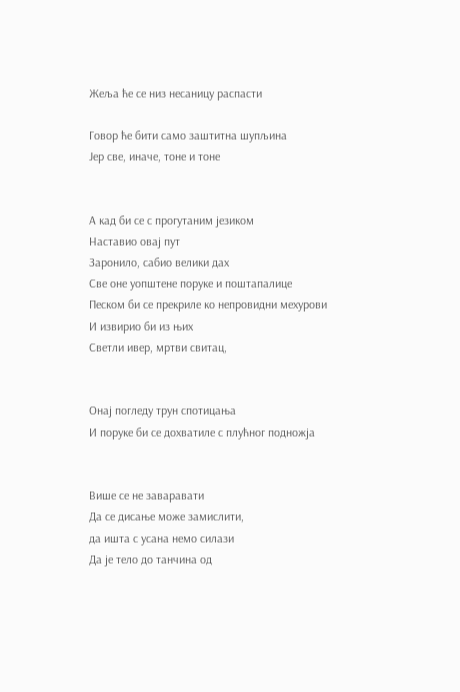Жеља ће се низ несаницу распасти

Говор ће бити само заштитна шупљина
Јер све, иначе, тоне и тоне


А кад би се с прогутаним језиком
Наставио овај пут
Заронило, сабио велики дах
Све оне уопштене поруке и поштапалице
Песком би се прекриле ко непровидни мехурови
И извирио би из њих
Светли ивер, мртви свитац,


Онај погледу трун спотицања
И поруке би се дохватиле с плућног подножја


Више се не заваравати
Да се дисање може замислити,
да ишта с усана немо силази
Да је тело до танчина од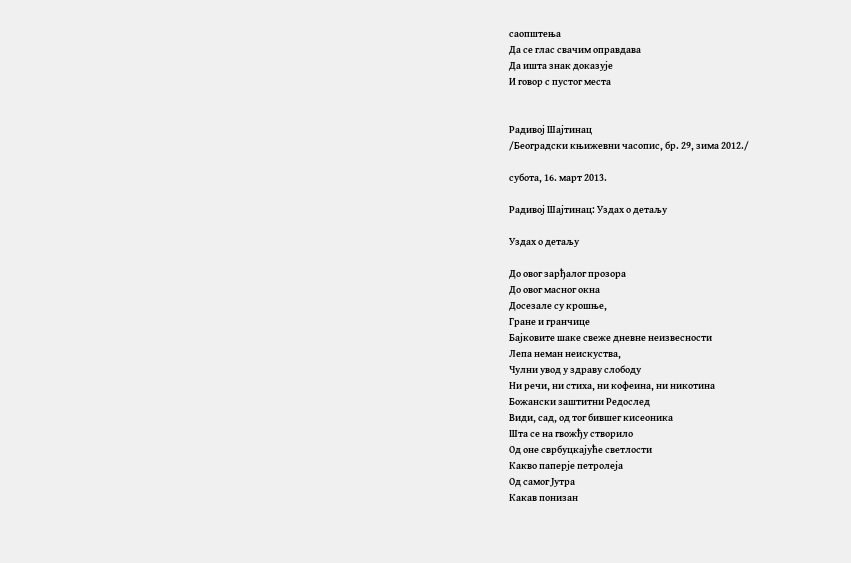саопштења
Да се глас свачим оправдава
Да ишта знак доказује
И говор с пустог места


Радивој Шајтинац
/Београдски књижевни часопис, бр. 29, зима 2012./

субота, 16. март 2013.

Радивој Шајтинац: Уздах о детаљу

Уздах о детаљу

До овог зарђалог прозора
До овог масног окна
Досезале су крошње,
Гране и гранчице
Бајковите шаке свеже дневне неизвесности
Лепа неман неискуства,
Чулни увод у здраву слободу
Ни речи, ни стиха, ни кофеина, ни никотина
Божански заштитни Редослед
Види, сад, од тог бившег кисеоника
Шта се на гвожђу створило
Од оне сврбуцкајуће светлости
Какво паперје петролеја
Од самог Јутра
Какав понизан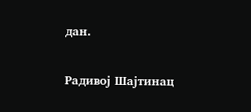дан.

Радивој Шајтинац